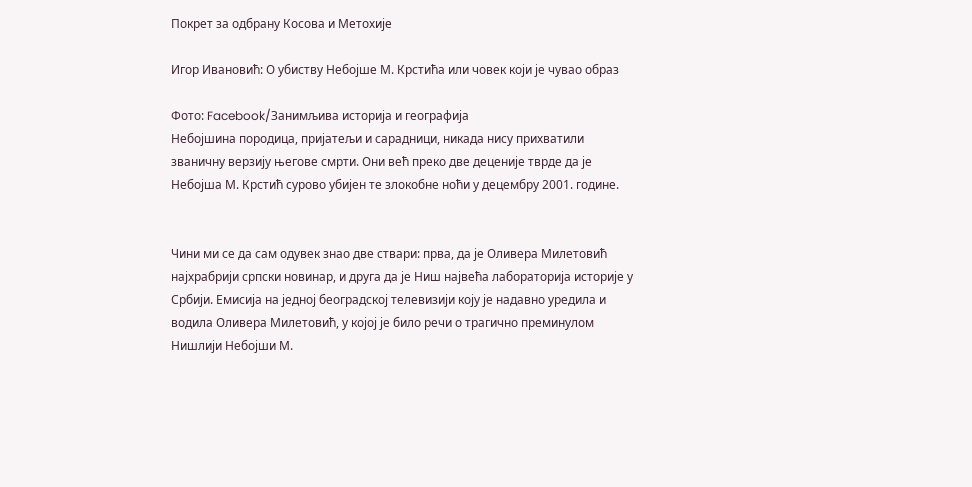Покрет за одбрану Косова и Метохије

Игор Ивановић: О убиству Небојше М. Крстића или човек који је чувао образ

Фото: Facebook/Занимљива историја и географија
Небојшина породица, пријатељи и сарадници, никада нису прихватили званичну верзију његове смрти. Они већ преко две деценије тврде да је Небојша М. Крстић сурово убијен те злокобне ноћи у децембру 2001. године.


Чини ми се да сам одувек знао две ствари: прва, да је Оливера Милетовић најхрабрији српски новинар, и друга да је Ниш највећа лабoраторија историје у Србији. Емисија на једној београдској телевизији коју је надавно уредила и водила Оливера Милетовић, у којој је било речи о трагично преминулом Нишлији Небојши М.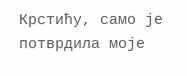Крстићу, само је потврдила моје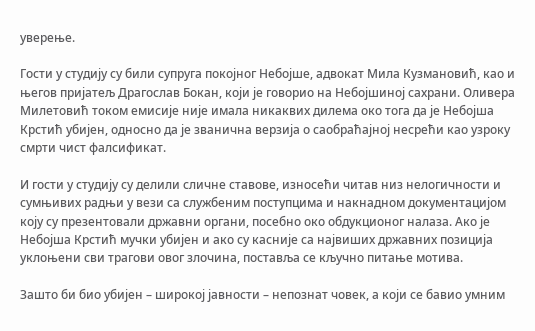уверење.

Гости у студију су били супруга покојног Небојше, адвокат Мила Кузмановић, као и његов пријатељ Драгослав Бокан, који је говорио на Небојшиној сахрани. Оливера Милетовић током емисије није имала никаквих дилема око тога да је Небојша Крстић убијен, односно да је званична верзија о саобраћајној несрећи као узроку смрти чист фалсификат.

И гости у студију су делили сличне ставове, износећи читав низ нелогичности и сумњивих радњи у вези са службеним поступцима и накнадном документацијом коју су презентовали државни органи, посебно око обдукционог налаза. Ако је Небојша Крстић мучки убијен и ако су касније са највиших државних позиција уклоњени сви трагови овог злочина, поставља се кључно питање мотива.

Зашто би био убијен – широкој јавности – непознат човек, а који се бавио умним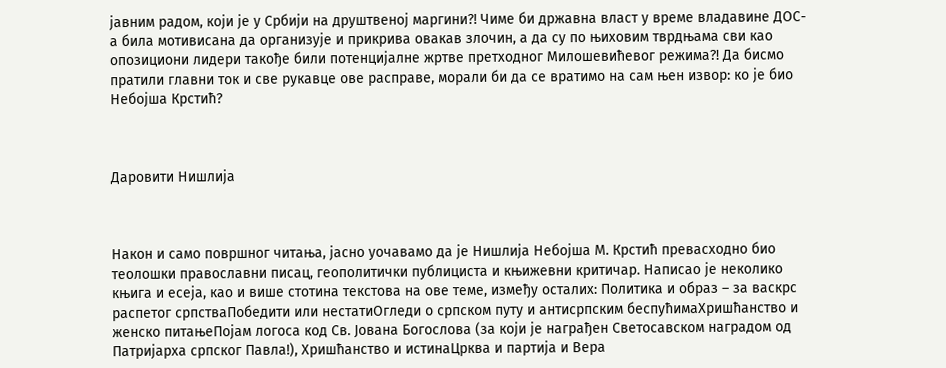јавним радом, који је у Србији на друштвеној маргини?! Чиме би државна власт у време владавине ДОС-а била мотивисана да организује и прикрива овакав злочин, а да су по њиховим тврдњама сви као опозициони лидери такође били потенцијалне жртве претходног Милошевићевог режима?! Да бисмо пратили главни ток и све рукавце ове расправе, морали би да се вратимо на сам њен извор: ко је био Небојша Крстић?



Даровити Нишлија



Након и само површног читања, јасно уочавамо да је Нишлија Небојша М. Крстић превасходно био теолошки православни писац, геополитички публициста и књижевни критичар. Написао је неколико књига и есеја, као и више стотина текстова на ове теме, између осталих: Политика и образ – за васкрс распетог српстваПобедити или нестатиОгледи о српском путу и антисрпским беспућимаХришћанство и женско питањеПојам логоса код Св. Јована Богослова (за који је награђен Светосавском наградом од Патријарха српског Павла!), Хришћанство и истинаЦрква и партија и Вера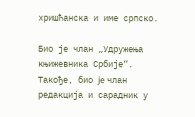хришћанска и име српско.

Био је члан „Удружења књижевника Србије“. Такође, био je члан редакција и сарадник у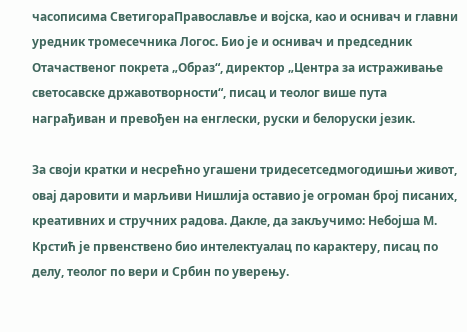часописима СветигораПравославље и војска, као и оснивач и главни уредник тромесечника Логос. Био је и оснивач и председник Отачаственог покрета „Образ“, директор „Центра за истраживање светосавске државотворности“, писац и теолог више пута награђиван и превођен на енглески, руски и белоруски језик.

За своји кратки и несрећно угашени тридесетседмогодишњи живот, овај даровити и марљиви Нишлија оставио је огроман број писаних, креативних и стручних радова. Дакле, да закључимо: Небојша М. Крстић је првенствено био интелектуалац по карактеру, писац по делу, теолог по вери и Србин по уверењу.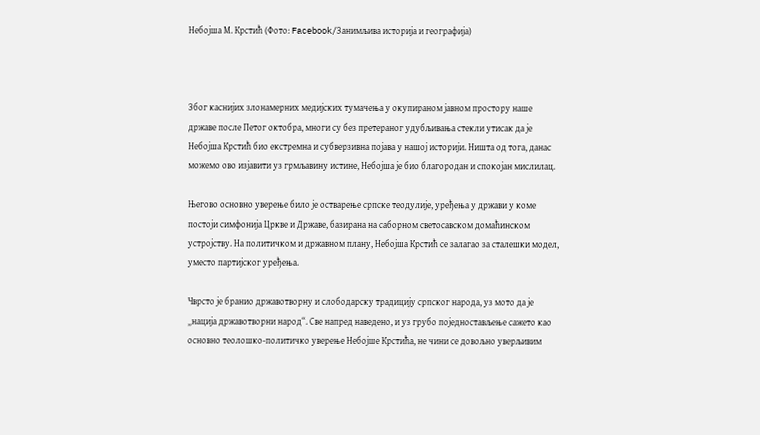Небојша М. Крстић (Фото: Facebook/Занимљива историја и географија)



Због каснијих злонамерних медијских тумачења у окупираном јавном простору наше државе после Петог октобра, многи су без претераног удубљивања стекли утисак да је Небојша Крстић био екстремна и субверзивна појава у нашој историји. Ништа од тога, данас можемо ово изјавити уз грмљавину истине, Небојша је био благородан и спокојан мислилац.

Његово основно уверење било је остварење српске теодулије, уређења у држави у коме постоји симфонија Цркве и Државе, базирана на саборном светосавском домаћинском устројству. На политичком и државном плану, Небојша Крстић се залагао за сталешки модел, уместо партијског уређења.

Чврсто је бранио државотворну и слободарску традицију српског народа, уз мото да је „нација државотворни народ“. Све напред наведено, и уз грубо поједностављење сажето као основно теолошко-политичко уверење Небојше Крстића, не чини се довољно уверљивим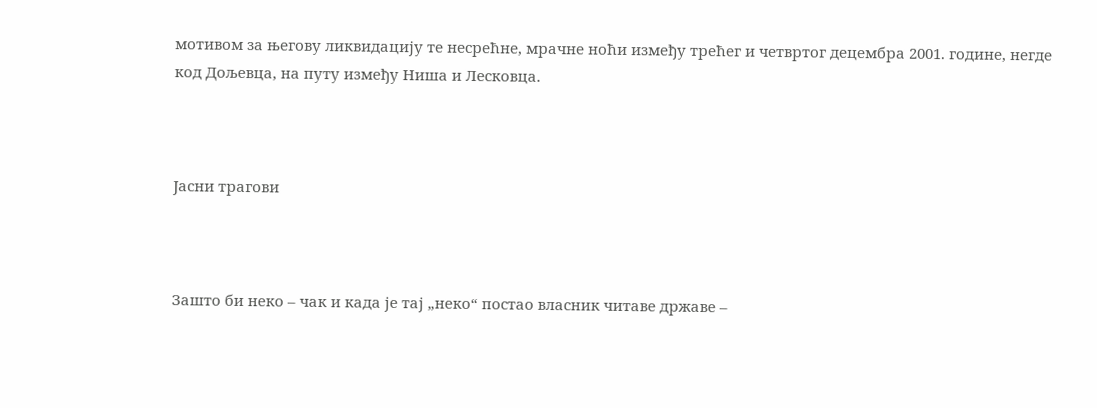мотивом за његову ликвидацију те несрећне, мрачне ноћи између трећег и четвртог децембра 2001. године, негде код Дољевца, на путу између Ниша и Лесковца.



Јасни трагови



Зашто би неко – чак и када је тај „неко“ постао власник читаве државе –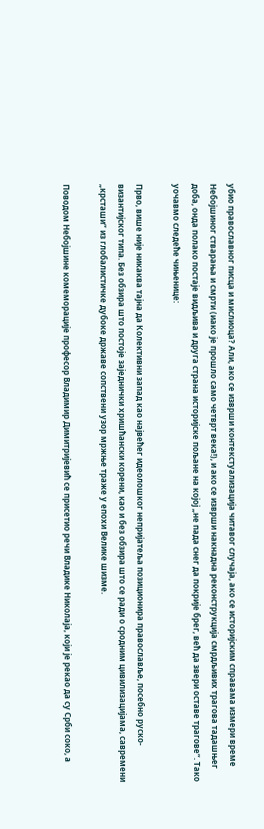убио православног писца и мислиоца? Али, ако се изврши контекстуализација читавог случаја, ако се историјским справама измери време Небојшиног стварања и смрти (иако је прошло само четврт века!), и ако се изврши накнадна реконструкција смрдљивих трагова тадашњег доба, онда полако постаје видљива и друга страна историјске пољане на којој „не пада снег да покрије брег, већ да звери оставе трагове“. Тако уочавмо следеће чињенице:

Прво, више није никаква тајна да Колективни запад као највећег идеолошког непријатеља позиционира православље, посебно руско-византијског типа. Без обзира што постоје заједнички хришћански корени, као и без обзира што се ради о сродним цивилизацијама, савремени „крсташи“ из глобалистичке дубоке државе сопствени узор мржње траже у епохи Велике шизме.

Поводом Небојшине комеморације професор Владимир Димитријевић се присетио речи Владике Николаја, који је рекао да су Срби соко, а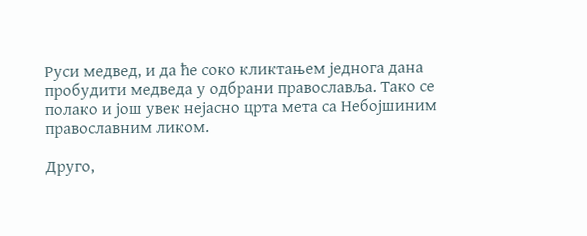Руси медвед, и да ће соко кликтањем једнога дана пробудити медведа у одбрани православља. Тако се полако и још увек нејасно црта мета са Небојшиним православним ликом.

Друго,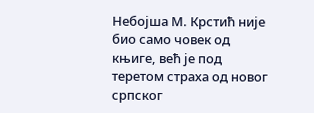Небојша М. Крстић није био само човек од књиге, већ је под теретом страха од новог српског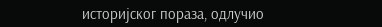историјског пораза, одлучио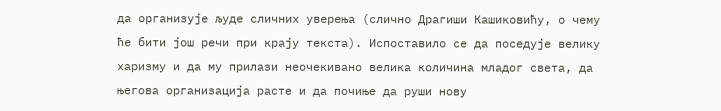да организује људе сличних уверења (слично Драгиши Кашиковићу, о чему ће бити још речи при крају текста). Испоставило се да поседује велику харизму и да му прилази неочекивано велика количина младог света, да његова организација расте и да почиње да руши нову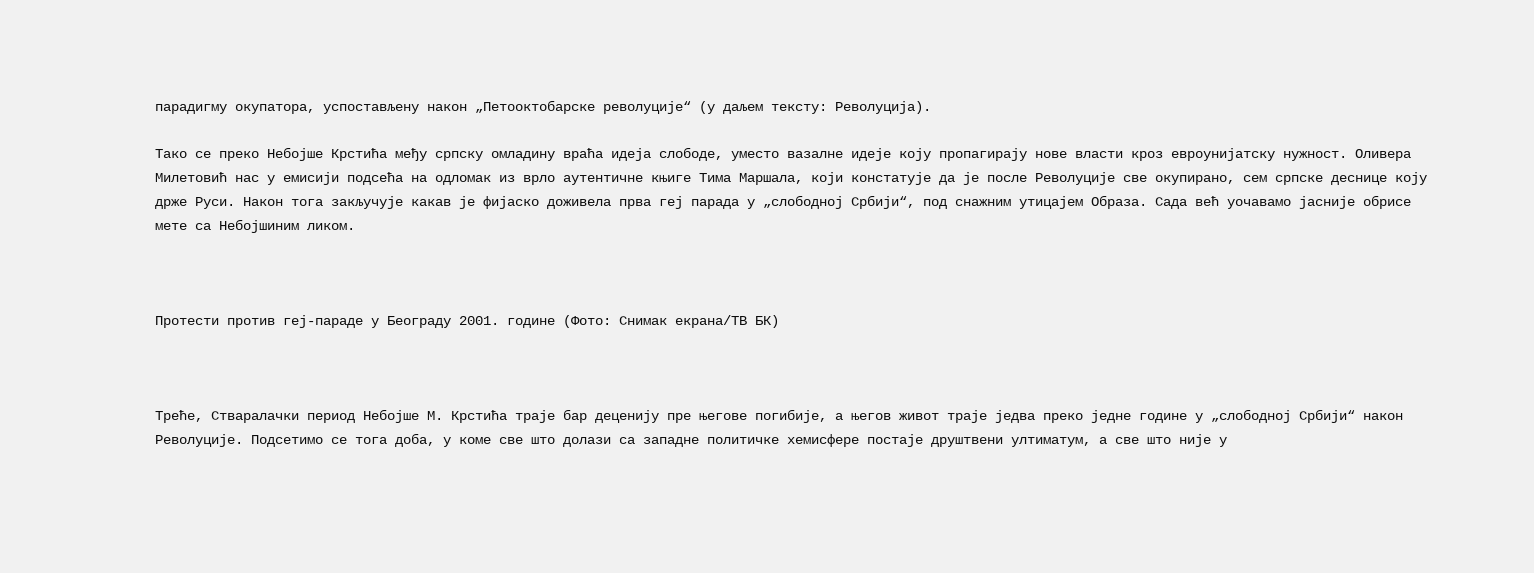парадигму окупатора, успостављену након „Петооктобарске револуције“ (у даљем тексту: Револуција).

Тако се преко Небојше Крстића међу српску омладину враћа идеја слободе, уместо вазалне идеје коју пропагирају нове власти кроз евроунијатску нужност. Оливера Милетовић нас у емисији подсећа на одломак из врло аутентичне књиге Тима Маршала, који констатује да је после Револуције све окупирано, сем српске деснице коју држе Руси. Након тога закључује какав је фијаско доживела прва геј парада у „слободној Србији“, под снажним утицајем Образа. Сада већ уочавамо јасније обрисе мете са Небојшиним ликом.



Протести против геј-параде у Београду 2001. године (Фото: Снимак екрана/ТВ БК)



Треће, Стваралачки период Небојше М. Крстића траје бар деценију пре његове погибије, а његов живот траје једва преко једне године у „слободној Србији“ након Револуције. Подсетимо се тога доба, у коме све што долази са западне политичке хемисфере постаје друштвени ултиматум, а све што није у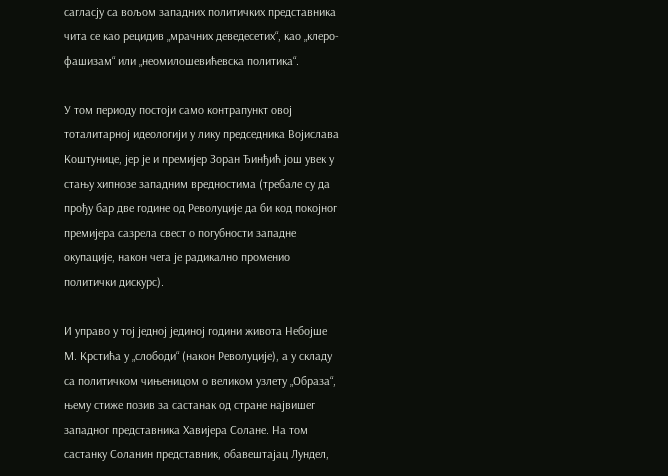сагласју са вољом западних политичких представника чита се као рецидив „мрачних деведесетих“, као „клеро-фашизам“ или „неомилошевићевска политика“.

У том периоду постоји само контрапункт овој тоталитарној идеологији у лику председника Војислава Коштунице, јер је и премијер Зоран Ђинђић још увек у стању хипнозе западним вредностима (требале су да прођу бар две године од Револуције да би код покојног премијера сазрела свест о погубности западне окупације, након чега је радикално променио политички дискурс).

И управо у тој једној јединој години живота Небојше М. Крстића у „слободи“ (након Револуције), а у складу са политичком чињеницом о великом узлету „Образа“, њему стиже позив за састанак од стране највишег западног представника Хавијера Солане. На том састанку Соланин представник, обавештајац Лундел,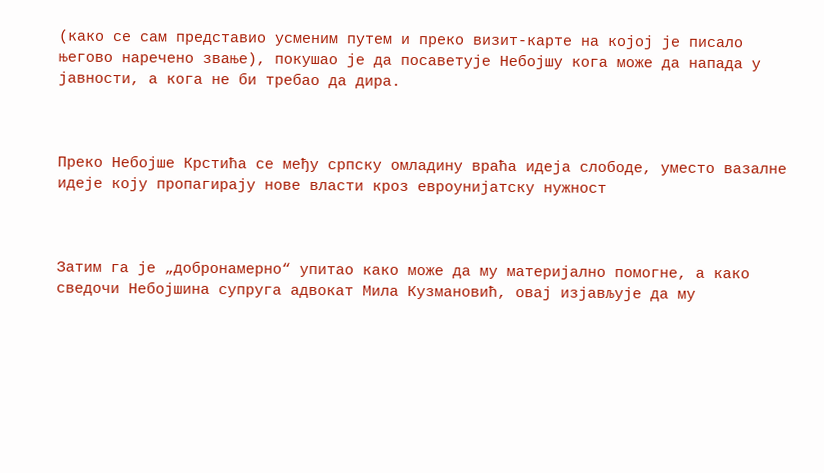(како се сам представио усменим путем и преко визит-карте на којој је писало његово наречено звање), покушао је да посаветује Небојшу кога може да напада у јавности, а кога не би требао да дира.



Преко Небојше Крстића се међу српску омладину враћа идеја слободе, уместо вазалне идеје коју пропагирају нове власти кроз евроунијатску нужност



Затим га је „добронамерно“ упитао како може да му материјално помогне, а како сведочи Небојшина супруга адвокат Мила Кузмановић, овај изјављује да му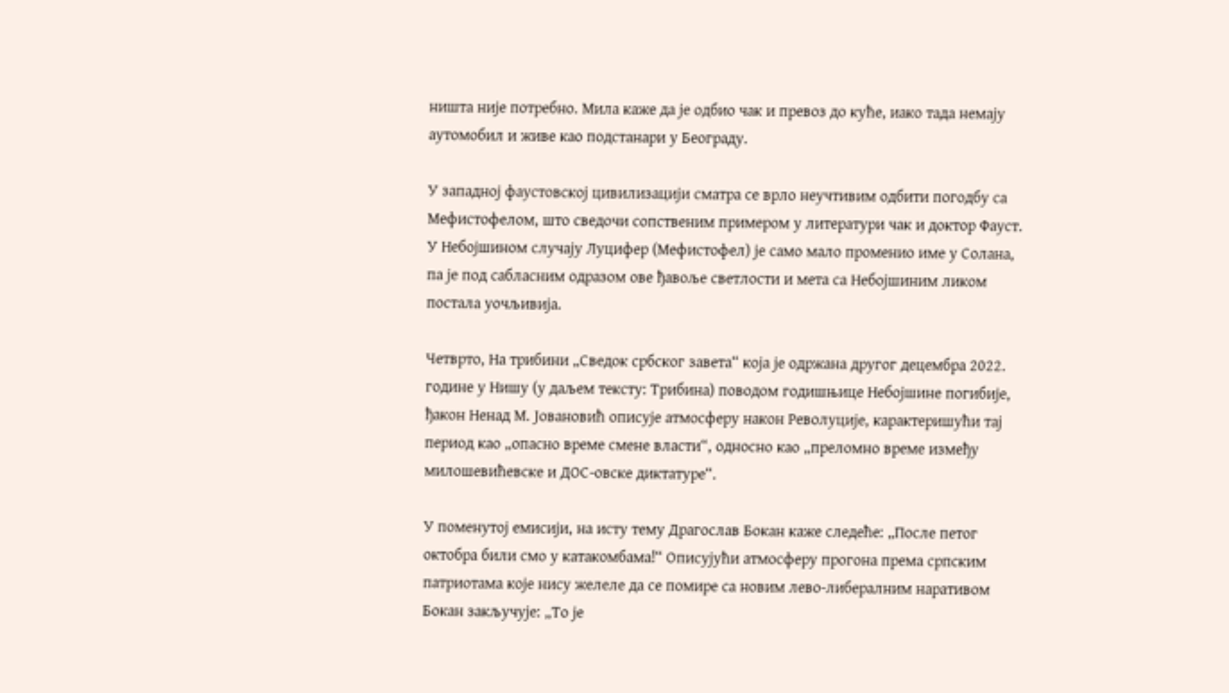ништа није потребно. Мила каже да је одбио чак и превоз до куће, иако тада немају аутомобил и живе као подстанари у Београду.

У западној фаустовској цивилизацији сматра се врло неучтивим одбити погодбу са Мефистофелом, што сведочи сопственим примером у литератури чак и доктор Фауст. У Небојшином случају Луцифер (Мефистофел) је само мало променио име у Солана, па је под сабласним одразом ове ђавоље светлости и мета са Небојшиним ликом постала уочљивија.

Четврто, На трибини „Сведок србског завета“ која је одржана другог децембра 2022. године у Нишу (у даљем тексту: Трибина) поводом годишњице Небојшине погибије, ђакон Ненад М. Јовановић описује атмосферу након Револуције, карактеришући тај период као „опасно време смене власти“, односно као „преломно време између милошевићевске и ДОС-овске диктатуре“.

У поменутој емисији, на исту тему Драгослав Бокан каже следеће: „После петог октобра били смо у катакомбама!“ Описујући атмосферу прогона према српским патриотама које нису желеле да се помире са новим лево-либералним наративом Бокан закључује: „То је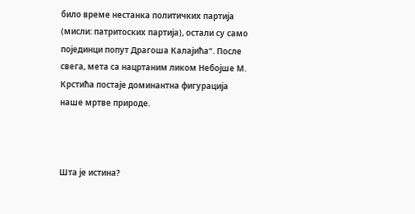било време нестанка политичких партија (мисли: патритоских партија), остали су само појединци попут Драгоша Калајића“. После свега, мета са нацртаним ликом Небојше М. Крстића постаје доминантна фигурација наше мртве природе.



Шта је истина?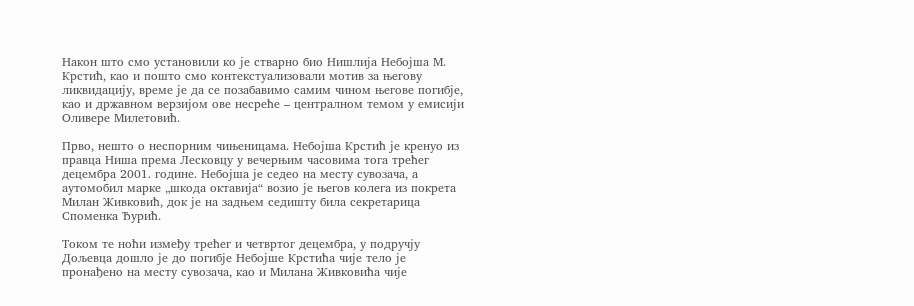Након што смо установили ко је стварно био Нишлија Небојша М. Крстић, као и пошто смо контекстуализовали мотив за његову ликвидацију, време је да се позабавимо самим чином његове погибје, као и државном верзијом ове несреће – централном темом у емисији Оливере Милетовић.

Прво, нешто о неспорним чињеницама. Небојша Крстић је кренуо из правца Ниша према Лесковцу у вечерњим часовима тога трећег децембра 2001. године. Небојша је седео на месту сувозача, а аутомобил марке „шкода октавија“ возио је његов колега из покрета Милан Живковић, док је на задњем седишту била секретарица Споменка Ђурић.

Током те ноћи између трећег и четвртог децембра, у подручју Дољевца дошло је до погибје Небојше Крстића чије тело је пронађено на месту сувозача, као и Милана Живковића чије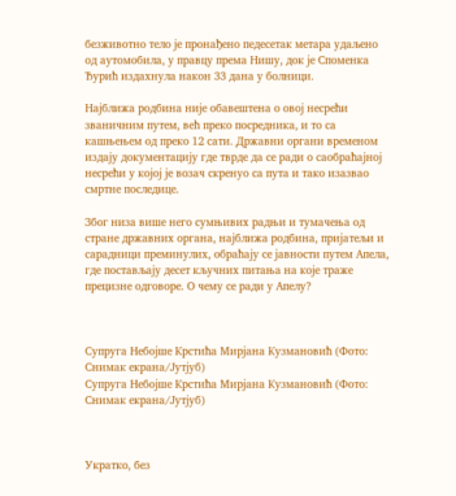безживотно тело је пронађено педесетак метара удаљено од аутомобила, у правцу према Нишу, док је Споменка Ђурић издахнула након 33 дана у болници.

Најближа родбина није обавештена о овој несрећи званичним путем, већ преко посредника, и то са кашњењем од преко 12 сати. Државни органи временом издају документацију где тврде да се ради о саобраћајној несрећи у којој је возач скренуо са пута и тако изазвао смртне последице.

Због низа више него сумњивих радњи и тумачења од стране државних органа, најближа родбина, пријатељи и сарадници преминулих, обраћају се јавности путем Апела, где постављају десет кључних питања на које траже прецизне одговоре. О чему се ради у Апелу?



Супруга Небојше Крстића Мирјана Кузмановић (Фото: Снимак екрана/Јутјуб)
Супруга Небојше Крстића Мирјана Кузмановић (Фото: Снимак екрана/Јутјуб)



Укратко, без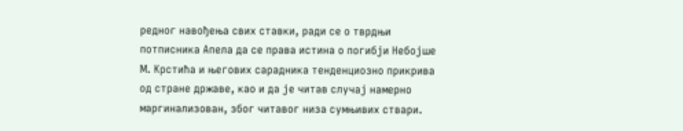редног навођења свих ставки, ради се о тврдњи потписника Апела да се права истина о погибји Небојше М. Крстића и његових сарадника тенденциозно прикрива од стране државе, као и да је читав случај намерно маргинализован, због читавог низа сумњивих ствари.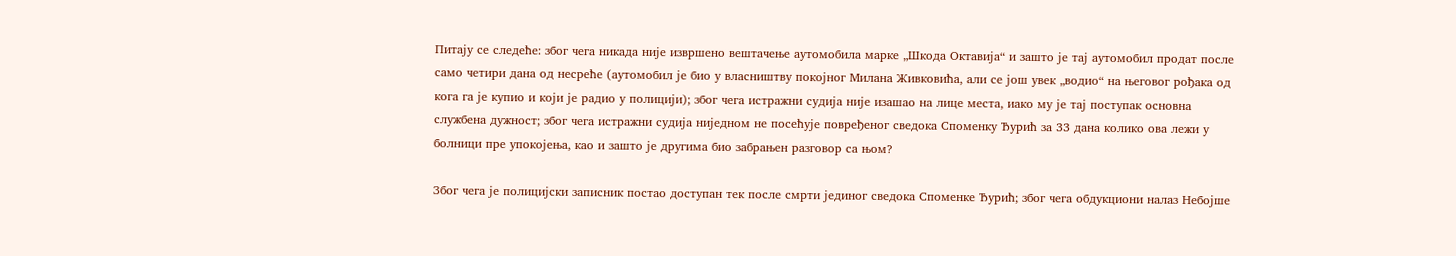Питају се следеће: због чега никада није извршено вештачење аутомобила марке „Шкода Октавија“ и зашто је тај аутомобил продат после само четири дана од несреће (аутомобил је био у власништву покојног Милана Живковића, али се још увек „водио“ на његовог рођака од кога га је купио и који је радио у полицији); због чега истражни судија није изашао на лице места, иако му је тај поступак основна службена дужност; због чега истражни судија ниједном не посећује повређеног сведока Споменку Ђурић за 33 дана колико ова лежи у болници пре упокојења, као и зашто је другима био забрањен разговор са њом?

Због чега је полицијски записник постао доступан тек после смрти јединог сведока Споменке Ђурић; због чега обдукциони налаз Небојше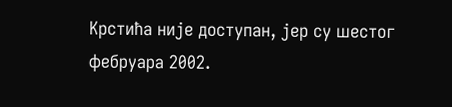Крстића није доступан, јер су шестог фебруара 2002.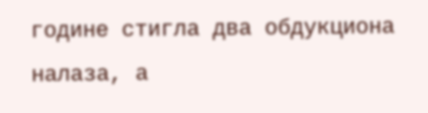године стигла два обдукциона налаза, а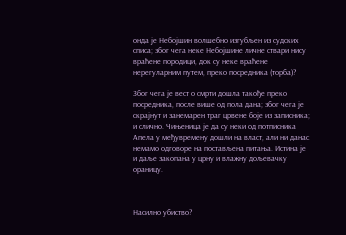онда је Небојшин волшебно изгубљен из судских списа; због чега неке Небојшине личне ствари нису враћене породици, док су неке враћене нерегуларним путем, преко посредника (торба)?

Због чега је вест о смрти дошла такође преко посредника, после више од пола дана; због чега је скрајнут и занемарен траг црвене боје из записника; и слично. Чињеница је да су неки од потписника Апела у међувремену дошли на власт, али ни данас немамо одговоре на постављена питања. Истина је и даље закопана у црну и влажну дољевачку ораницу.



Насилно убиство?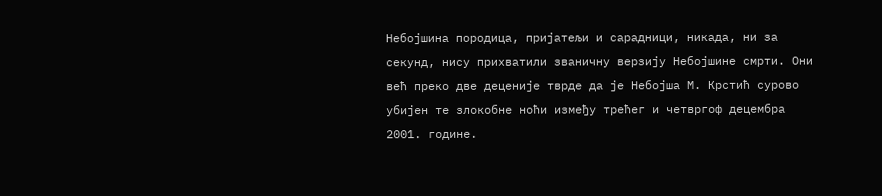Небојшина породица, пријатељи и сарадници, никада, ни за секунд, нису прихватили званичну верзију Небојшине смрти. Они већ преко две деценије тврде да је Небојша М. Крстић сурово убијен те злокобне ноћи између трећег и четвргоф децембра 2001. године.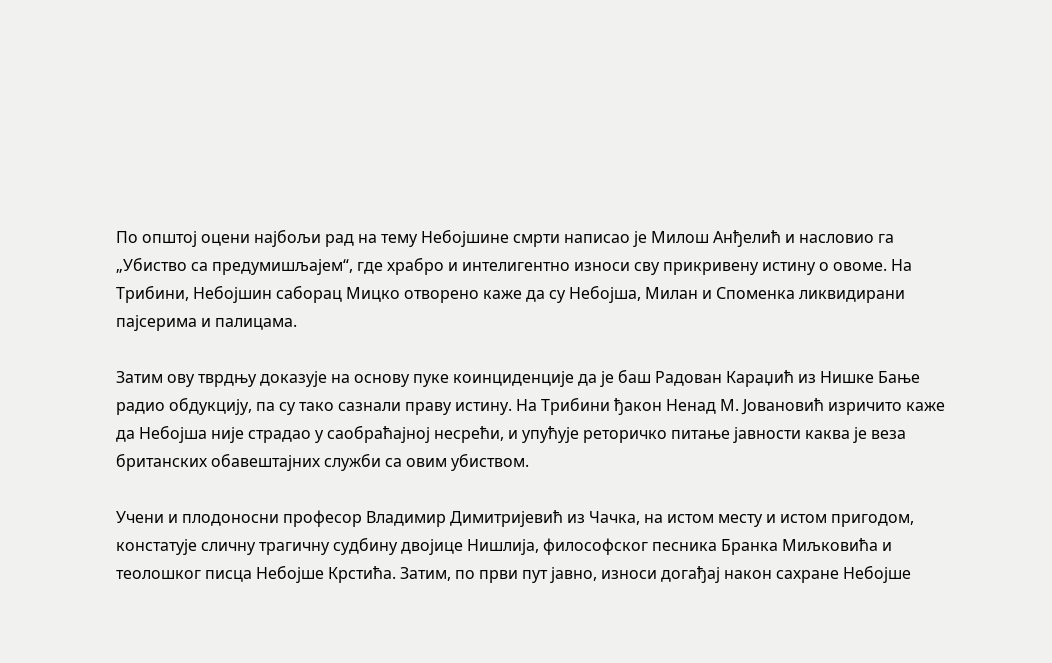По општој оцени најбољи рад на тему Небојшине смрти написао је Милош Анђелић и насловио га „Убиство са предумишљајем“, где храбро и интелигентно износи сву прикривену истину о овоме. На Трибини, Небојшин саборац Мицко отворено каже да су Небојша, Милан и Споменка ликвидирани пајсерима и палицама.

Затим ову тврдњу доказује на основу пуке коинциденције да је баш Радован Караџић из Нишке Бање радио обдукцију, па су тако сазнали праву истину. На Трибини ђакон Ненад М. Јовановић изричито каже да Небојша није страдао у саобраћајној несрећи, и упућује реторичко питање јавности каква је веза британских обавештајних служби са овим убиством.

Учени и плодоносни професор Владимир Димитријевић из Чачка, на истом месту и истом пригодом, констатује сличну трагичну судбину двојице Нишлија, философског песника Бранка Миљковића и теолошког писца Небојше Крстића. Затим, по први пут јавно, износи догађај након сахране Небојше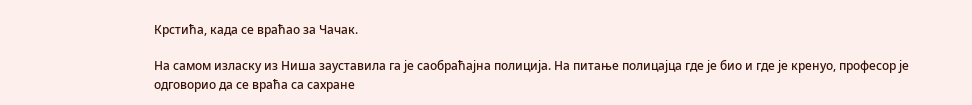Крстића, када се враћао за Чачак.

На самом изласку из Ниша зауставила га је саобраћајна полиција. На питање полицајца где је био и где је кренуо, професор је одговорио да се враћа са сахране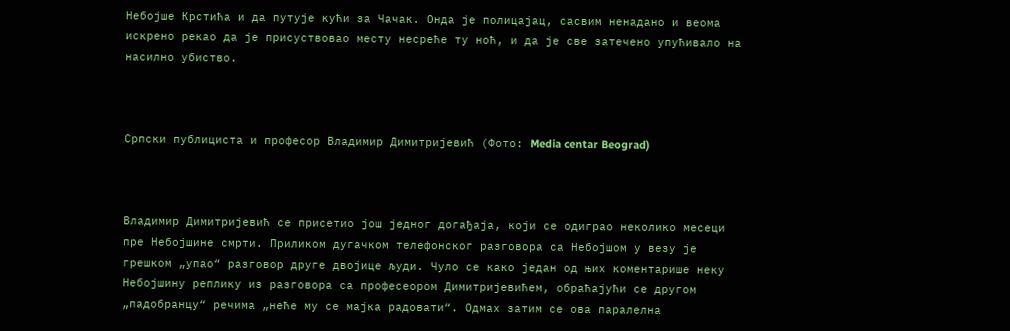Небојше Крстића и да путује кући за Чачак. Онда је полицајац, сасвим ненадано и веома искрено рекао да је присуствовао месту несреће ту ноћ, и да је све затечено упућивало на насилно убиство.



Српски публициста и професор Владимир Димитријевић (Фото: Media centar Beograd)



Владимир Димитријевић се присетио још једног догађаја, који се одиграо неколико месеци пре Небојшине смрти. Приликом дугачком телефонског разговора са Небојшом у везу је грешком „упао“ разговор друге двојице људи. Чуло се како један од њих коментарише неку Небојшину реплику из разговора са професеором Димитријевићем, обраћајући се другом „падобранцу“ речима „неће му се мајка радовати“. Одмах затим се ова паралелна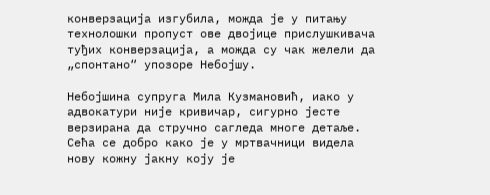конверзација изгубила, можда је у питању технолошки пропуст ове двојице прислушкивача туђих конверзација, а можда су чак желели да „спонтано“ упозоре Небојшу.

Небојшина супруга Мила Кузмановић, иако у адвокатури није кривичар, сигурно јесте верзирана да стручно сагледа многе детаље. Сећа се добро како је у мртвачници видела нову кожну јакну коју је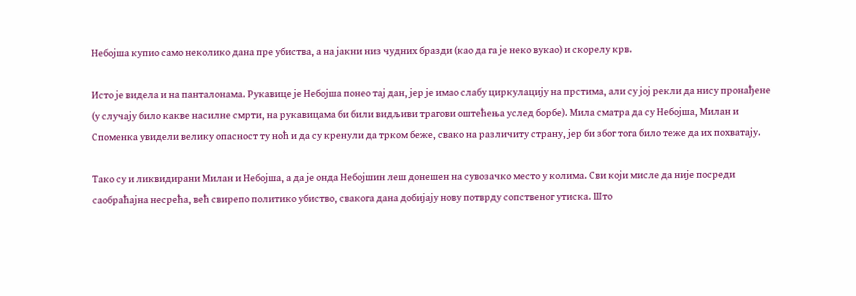Небојша купио само неколико дана пре убиства, а на јакни низ чудних бразди (као да га је неко вукао) и скорелу крв.

Исто је видела и на панталонама. Рукавице је Небојша понео тај дан, јер је имао слабу циркулацију на прстима, али су јој рекли да нису пронађене (у случају било какве насилне смрти, на рукавицама би били видљиви трагови оштећења услед борбе). Мила сматра да су Небојша, Милан и Споменка увидели велику опасност ту ноћ и да су кренули да трком беже, свако на различиту страну, јер би због тога било теже да их похватају.

Тако су и ликвидирани Милан и Небојша, а да је онда Небојшин леш донешен на сувозачко место у колима. Сви који мисле да није посреди саобраћајна несрећа, већ свирепо политико убиство, свакога дана добијају нову потврду сопственог утиска. Што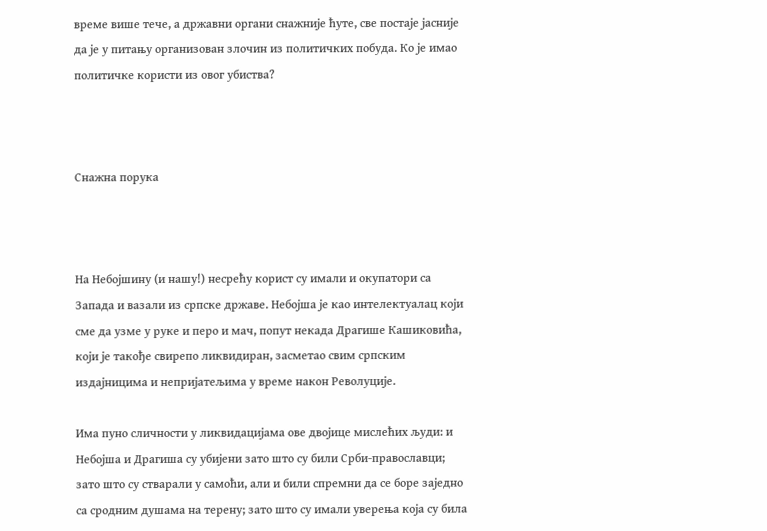време више тече, а државни органи снажније ћуте, све постаје јасније да је у питању организован злочин из политичких побуда. Ко је имао политичке користи из овог убиства?



Снажна порука



На Небојшину (и нашу!) несрећу корист су имали и окупатори са Запада и вазали из српске државе. Небојша је као интелектуалац који сме да узме у руке и перо и мач, попут некада Драгише Кашиковића, који је такође свирепо ликвидиран, засметао свим српским издајницима и непријатељима у време након Револуције.

Има пуно сличности у ликвидацијама ове двојице мислећих људи: и Небојша и Драгиша су убијени зато што су били Срби-православци; зато што су стварали у самоћи, али и били спремни да се боре заједно са сродним душама на терену; зато што су имали уверења која су била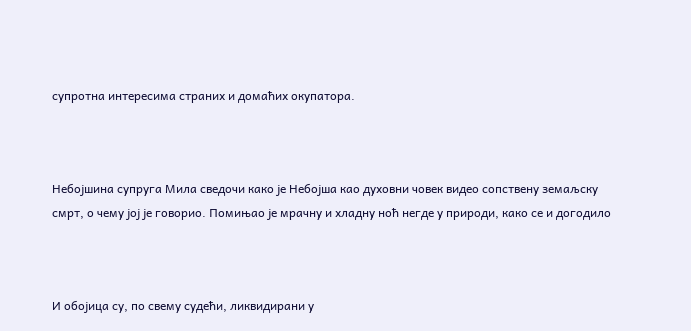супротна интересима страних и домаћих окупатора.



Небојшина супруга Мила сведочи како је Небојша као духовни човек видео сопствену земаљску смрт, о чему јој је говорио. Помињао је мрачну и хладну ноћ негде у природи, како се и догодило



И обојица су, по свему судећи, ликвидирани у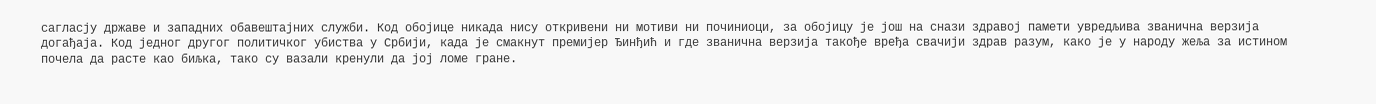сагласју државе и западних обавештајних служби. Код обојице никада нису откривени ни мотиви ни починиоци, за обојицу је још на снази здравој памети увредљива званична верзија догађаја. Код једног другог политичког убиства у Србији, када је смакнут премијер Ђинђић и где званична верзија такође вређа свачији здрав разум, како је у народу жеља за истином почела да расте као биљка, тако су вазали кренули да јој ломе гране.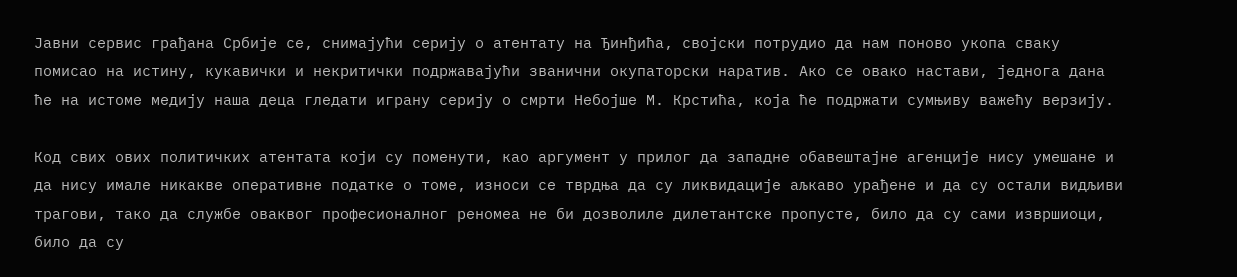Јавни сервис грађана Србије се, снимајући серију о атентату на Ђинђића, својски потрудио да нам поново укопа сваку помисао на истину, кукавички и некритички подржавајући званични окупаторски наратив. Ако се овако настави, једнога дана ће на истоме медију наша деца гледати играну серију о смрти Небојше М. Крстића, која ће подржати сумњиву важећу верзију.

Код свих ових политичких атентата који су поменути, као аргумент у прилог да западне обавештајне агенције нису умешане и да нису имале никакве оперативне податке о томе, износи се тврдња да су ликвидације аљкаво урађене и да су остали видљиви трагови, тако да службе оваквог професионалног реномеа не би дозволиле дилетантске пропусте, било да су сами извршиоци, било да су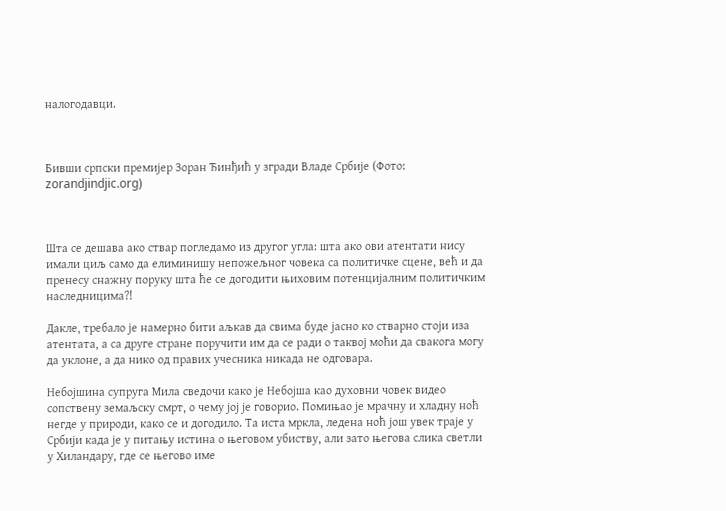налогодавци.



Бивши српски премијер Зоран Ђинђић у згради Владе Србије (Фото: zorandjindjic.org)



Шта се дешава ако ствар погледамо из другог угла: шта ако ови атентати нису имали циљ само да елиминишу непожељног човека са политичке сцене, већ и да пренесу снажну поруку шта ће се догодити њиховим потенцијалним политичким наследницима?!

Дакле, требало је намерно бити аљкав да свима буде јасно ко стварно стоји иза атентата, а са друге стране поручити им да се ради о таквој моћи да свакога могу да уклоне, а да нико од правих учесника никада не одговара.

Небојшина супруга Мила сведочи како је Небојша као духовни човек видео сопствену земаљску смрт, о чему јој је говорио. Помињао је мрачну и хладну ноћ негде у природи, како се и догодило. Та иста мркла, ледена ноћ још увек траје у Србији када је у питању истина о његовом убиству, али зато његова слика светли у Хиландару, где се његово име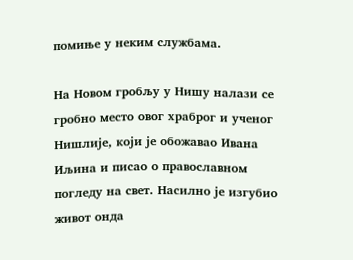помиње у неким службама.

На Новом гробљу у Нишу налази се гробно место овог храброг и ученог Нишлије, који је обожавао Ивана Иљина и писао о православном погледу на свет. Насилно је изгубио живот онда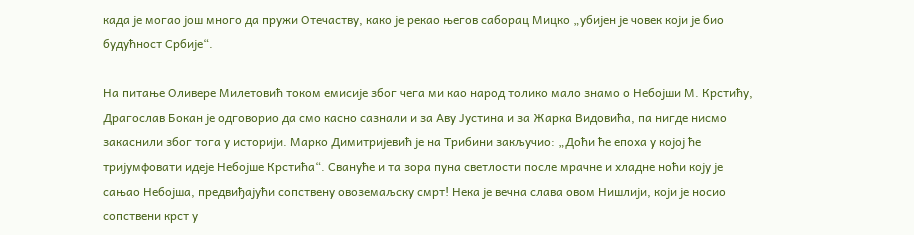када је могао још много да пружи Отечаству, како је рекао његов саборац Мицко „убијен је човек који је био будућност Србије“.

На питање Оливере Милетовић током емисије због чега ми као народ толико мало знамо о Небојши М. Крстићу, Драгослав Бокан је одговорио да смо касно сазнали и за Аву Јустина и за Жарка Видовића, па нигде нисмо закаснили због тога у историји. Марко Димитријевић је на Трибини закључио: „Доћи ће епоха у којој ће тријумфовати идеје Небојше Крстића“. Свануће и та зора пуна светлости после мрачне и хладне ноћи коју је сањао Небојша, предвиђајући сопствену овоземаљску смрт! Нека је вечна слава овом Нишлији, који је носио сопствени крст у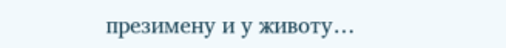презимену и у животу…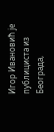Игор Ивановић је публициста из Београда,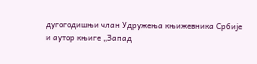дугогодишњи члан Удружења књижевника Србије и аутор књиге „Запад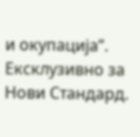и окупација”. Ексклузивно за Нови Стандард.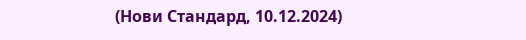(Нови Стандард, 10.12.2024)